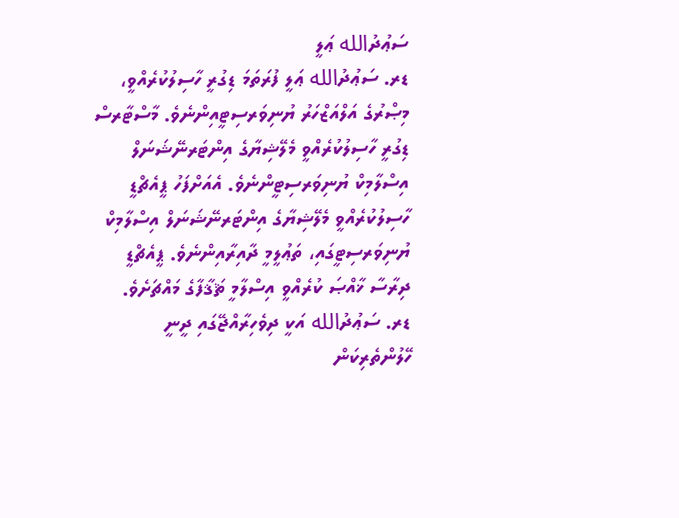ސަޢުދުالله ޢަލީ
ޑރ. ސަޢުދުالله ޢަލީ ފުރަތަމަ ޑިގުރީ ހާސިލުކުރެއްވީ، މިޞްރުގެ އަލްއަޒްހަރު ޔުނިވަރސިޓީއިންނެވެ. މާސްޓާރސް ޑިގުރީ ހާސިލުކުރެއްވީ މެލޭޝިޔާގެ އިންޓަރނޭޝަނަލް އިސްލާމިކް ޔުނިވަރސިޓީންނެވެ. އެއަށްފަހު ޕީއެޗްޑީ ހާސިލުކުރެއްވީ މެލޭޝިޔާގެ އިންޓަރނޭޝަނަލް އިސްލާމިކް ޔުނިވަރސިޓީގައި، ތަޢުލީމީ ދާއިރާއިންނެވެ. ޕީއެޗްޑީ ދިރާސާ ޚާއްޞަ ކުރެއްވީ އިސްލާމީ ޘަޤާފާގެ މައްޗަށެވެ.
ޑރ. ސަޢުދުالله އަކީ ދިވެހިރާއްޖޭގައި ދީނީ ހޭލުންތެރިކަން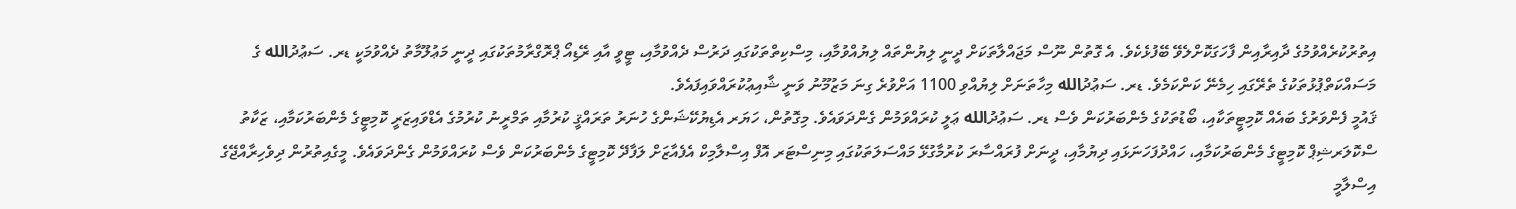އިތުރުކުރެއްވުމުގެ ދާއިރާއިން ފާހަގަކޮށްލެވޭ ބޭފުޅެކެވެ. އެ ގޮތުން ނޫސް މަޖައްލާތަކަށް ދީނީ ލިޔުންތައް ލިޔުއްވުމާއި، މިސްކިތްތަކުގައި ދަރުސް ދެއްވުމާއި، ޓީވީ އާއި ރޭޑިއޯ ޕްރޮގްރާމުތަކުގައި ދީނީ މަޢުލޫމާތު ދެއްވުމަކީ ޑރ. ސަޢުދުالله ގެ މަސައްކަތްޕުޅުތަކުގެ ތެރޭގައި ހިމެނޭ ކަންކަމެވެ. ޑރ. ސަޢުދުالله މިހާތަނަށް ލިޔުއްވި 1100 އަށްވުރެ ގިނަ މަޒުމޫނު ވަނީ ޝާއިޢުކުރައްވައިފައެވެ.
ޤައުމީ ފެންވަރުގެ ބައެއް ކޮމިޓީތަކާއި، ބޯޑުތަކުގެ މެންބަރުކަން ވެސް ޑރ. ސަޢުދުالله ޢަލީ ކުރައްވަމުން ގެންދަވައެވެ. މިގޮތުން، ހަޔަރ އެޑިޔުކޭޝަންގެ ހުނަރު ތަރައްޤީ ކުރުމާއި ތަމްރީނު ކުރުމުގެ އެޑްވައިޒަރީ ކޮމިޓީގެ މެންބަރުކަމާއި، ޒަކާތު ސްކޮލަރޝިޕް ކޮމިޓީގެ މެންބަރުކަމާއި، ހައްދުފަހަނަޅައި ދިޔުމާއި، ދީނަށް ފުރައްސާރަ ކުރުމާގުޅޭ މައްސަލަތަކުގައި މިނިސްޓަރ އޮފް އިސްލާމިކް އެފެއާޒަށް ލަފާދޭ ކޮމިޓީގެ މެންބަރުކަން ވެސް ކުރައްވަމުން ގެންދަވައެވެ. މީގެއިތުރުން ދިވެހިރާއްޖޭގެ އިސްލާމީ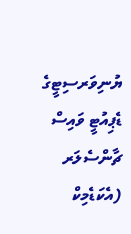ޔުނިވަރސިޓީގެ ޑެޕިއުޓީ ވައިސް ޗާންސެލަރ (އެކަޑެމިކް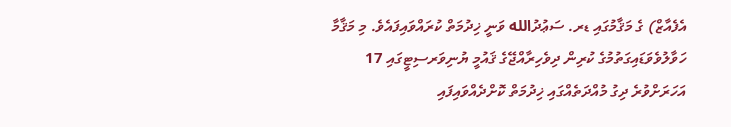އެފެއާޒް) ގެ މަޤާމުގައި ޑރ. ސަޢުދުالله ވަނީ ޚިދުމަތް ކުރައްވައިފައެވެ. މި މަޤާމާ ހަވާލުވެވަޑައިގަތުމުގެ ކުރިން ދިވެހިރާއްޖޭގެ ޤައުމީ ޔުނިވަރސިޓީގައި 17 އަހަރަށްވުރެ ދިގު މުއްދަތެއްގައި ޚިދުމަތް ކޮށްދެއްވައިފައި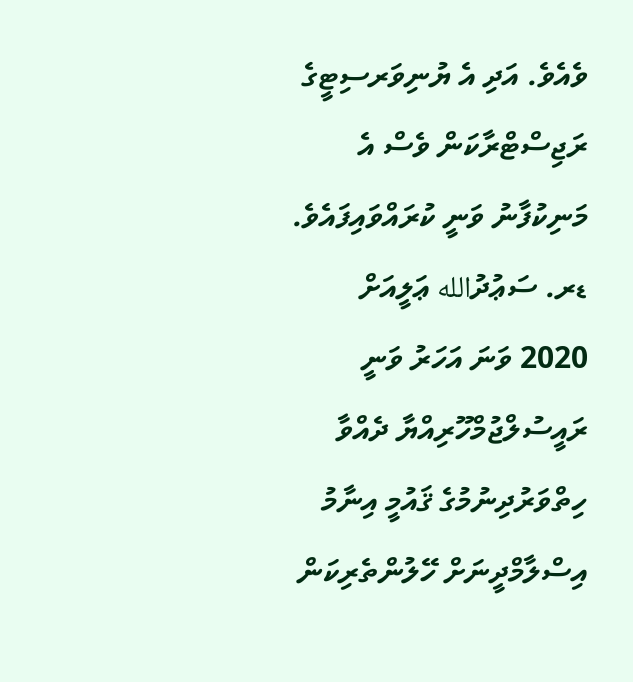ވެއެވެ. އަދި އެ ޔުނިވަރސިޓީގެ ރަޖިސްޓްރާކަން ވެސް އެ މަނިކުފާނު ވަނީ ކުރައްވައިފައެވެ.
ޑރ. ސަޢުދުالله ޢަލީއަށް 2020 ވަނަ އަހަރު ވަނީ ރައީސުލްޖުމްހޫރިއްޔާ ދެއްވާ ހިތްވަރުދިނުމުގެ ޤައުމީ އިނާމު އިސްލާމްދީނަށް ހޭލުންތެރިކަން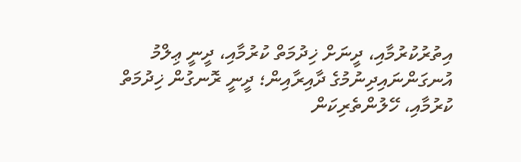އިތުރުކުރުމާއި، ދީނަށް ޚިދުމަތް ކުރުމާއި، ދީނީ ޢިލްމު އުނގަންނައިދިނުމުގެ ދާއިރާއިން؛ ދީނީ ރޮނގުން ޚިދުމަތް ކުރުމާއި، ހޭލުންތެރިކަން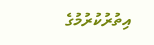އިތުރުކުރުމުގެ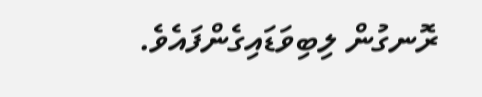ރޮނގުން ލިބިވަޑައިގެންފައެވެ.